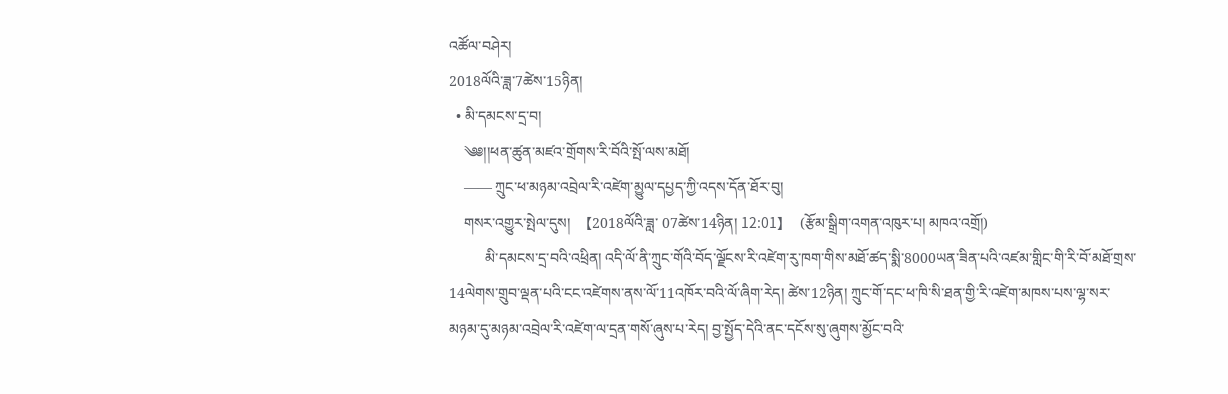འཚོལ་བཤེར།
2018ལོའི་ཟླ་7ཚེས་15ཉིན།
  • མི་དམངས་དྲ་བ།
    ༄༅།།ཕན་ཚུན་མཛའ་གྲོགས་རི་བོའི་སྤོ་ལས་མཐོ།
    —— ཀྲུང་ཕ་མཉམ་འབྲེལ་རི་འཛེག་མྱུལ་དཔྱད་ཀྱི་འདས་དོན་ཐོར་བུ།
    གསར་འགྱུར་སྤེལ་དུས།  【2018ལོའི་ཟླ་ 07ཚེས་14ཉིན། 12:01】   (རྩོམ་སྒྲིག་འགན་འཁུར་པ། མཁའ་འགྲོ།)
          མི་དམངས་དྲ་བའི་འཕྲིན། འདི་ལོ་ནི་ཀྲུང་གོའི་བོད་ལྗོངས་རི་འཛེག་རུ་ཁག་གིས་མཐོ་ཚད་སྨི་8000ཡན་ཟིན་པའི་འཛམ་གླིང་གི་རི་བོ་མཐོ་གྲས་14ལེགས་གྲུབ་ལྡན་པའི་ངང་འཛེགས་ནས་ལོ་11འཁོར་བའི་ལོ་ཞིག་རེད། ཚེས་12ཉིན། ཀྲུང་གོ་དང་ཕ་ཁི་སི་ཐན་གྱི་རི་འཛེག་མཁས་པས་ལྷ་སར་མཉམ་དུ་མཉམ་འབྲེལ་རི་འཛེག་ལ་དྲན་གསོ་ཞུས་པ་རེད། བྱ་སྤྱོད་དེའི་ནང་དངོས་སུ་ཞུགས་མྱོང་བའི་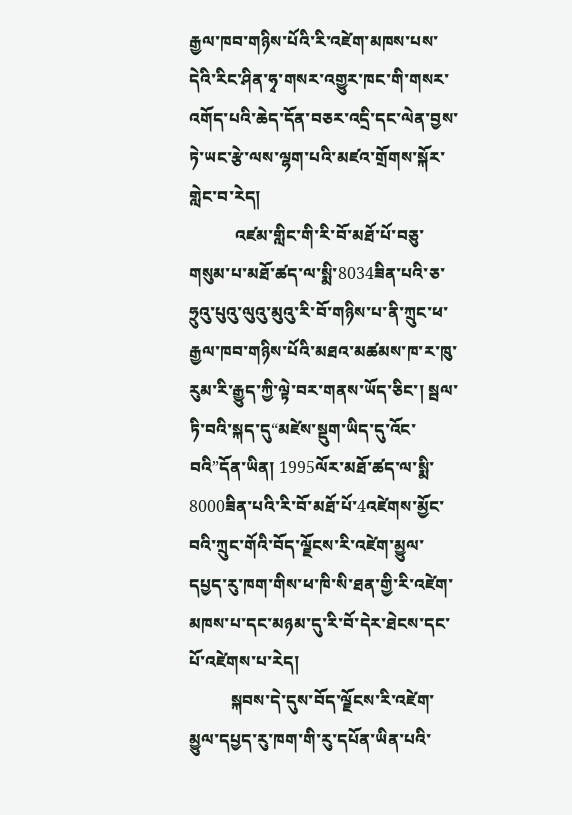རྒྱལ་ཁབ་གཉིས་པོའི་རི་འཛེག་མཁས་པས་དེའི་རིང་ཤིན་ཧྭ་གསར་འགྱུར་ཁང་གི་གསར་འགོད་པའི་ཆེད་དོན་བཅར་འདྲི་དང་ལེན་བྱས་ཏེ་ཡང་རྩེ་ལས་ལྷག་པའི་མཛའ་གྲོགས་སྐོར་གླེང་བ་རེད།
           འཛམ་གླིང་གི་རི་བོ་མཐོ་པོ་བཅུ་གསུམ་པ་མཐོ་ཚད་ལ་སྨི་8034ཟིན་པའི་ཅ་ཧྲུའུ་པུའུ་ལུའུ་མུའུ་རི་བོ་གཉིས་པ་ནི་ཀྲུང་ཕ་རྒྱལ་ཁབ་གཉིས་པོའི་མཐའ་མཚམས་ཁ་ར་ཁུ་རུམ་རི་རྒྱུད་ཀྱི་ལྟེ་བར་གནས་ཡོད་ཅིང་། སྦལ་ཏི་བའི་སྐད་དུ“མཛེས་སྡུག་ཡིད་དུ་འོང་བའི”དོན་ཡིན། 1995ལོར་མཐོ་ཚད་ལ་སྨི་8000ཟིན་པའི་རི་བོ་མཐོ་པོ་4འཛེགས་མྱོང་བའི་ཀྲུང་གོའི་བོད་ལྗོངས་རི་འཛེག་མྱུལ་དཔྱད་རུ་ཁག་གིས་ཕ་ཁི་སི་ཐན་གྱི་རི་འཛེག་མཁས་པ་དང་མཉམ་དུ་རི་བོ་དེར་ཐེངས་དང་པོ་འཛེགས་པ་རེད།
          སྐབས་དེ་དུས་བོད་ལྗོངས་རི་འཛེག་མྱུལ་དཔྱད་རུ་ཁག་གི་རུ་དཔོན་ཡིན་པའི་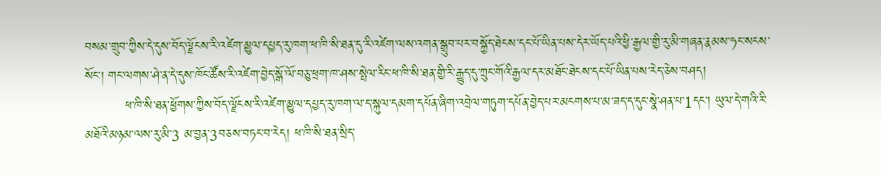བསམ་གྲུབ་ཀྱིས་དེ་དུས་བོད་ལྗོངས་རི་འཛེག་མྱུལ་དཔྱད་རུ་ཁག་ཕ་ཁི་སི་ཐན་དུ་རི་འཛེག་ལས་འགན་སྒྲུབ་པར་བསྐྱོད་ཐེངས་དང་པོ་ཡིན་པས་དེར་ཡོད་པའི་ཕྱི་རྒྱལ་གྱི་རུ་མི་གཞན་རྣམས་ཧང་སངས་སོང་། གང་ལགས་ཤེ་ན་དེ་དུས་ཁོང་ཚོས་རི་འཛེག་བྱེད་སྒོ་ལོ་བཅུ་ཕྲག་ཁ་ཤས་སྤེལ་རིང་ཕ་ཁི་སི་ཐན་གྱི་རི་རྒྱུད་དུ་ཀྲུང་གོའི་རྒྱལ་དར་མཐོང་ཐེངས་དང་པོ་ཡིན་པས་རེད་ཅེས་བཤད།
         ཕ་ཁི་སི་ཐན་ཕྱོགས་ཀྱིས་བོད་ལྗོངས་རི་འཛེག་མྱུལ་དཔྱད་རུ་ཁག་ལ་ད་སྐུལ་དམག་དཔོན་ཞིག་འབྲེལ་གཏུག་དཔོན་བྱེད་པར་མངགས་པ་མ་ཟད་ད་དུང་སྣེ་ཤན་པ་1དང་། ཡུལ་དེ་གའི་རི་མཐོའི་མཉམ་ལས་རུ་མི་3 མ་བྱན་3བཅས་བཏང་བ་རེད། ཕ་ཁི་སི་ཐན་སྲིད་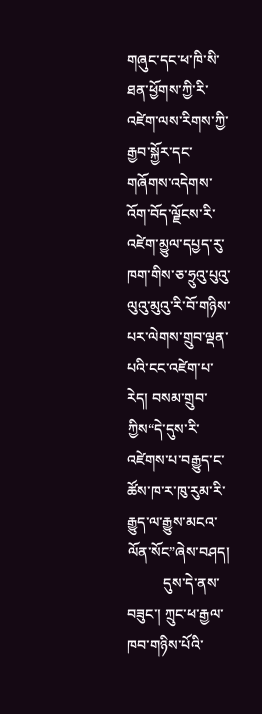གཞུང་དང་ཕ་ཁི་སི་ཐན་ཕྱོགས་ཀྱི་རི་འཛེག་ལས་རིགས་ཀྱི་རྒྱབ་སྐྱོར་དང་གཞོགས་འདེགས་འོག་བོད་ལྗོངས་རི་འཛེག་མྱུལ་དཔྱད་རུ་ཁག་གིས་ཅ་ཧྲུའུ་པུའུ་ལུའུ་མུའུ་རི་བོ་གཉིས་པར་ལེགས་གྲུབ་ལྡན་པའི་ངང་འཛེག་པ་རེད། བསམ་གྲུབ་ཀྱིས“དེ་དུས་རི་འཛེགས་པ་བརྒྱུད་ང་ཚོས་ཁ་ར་ཁུ་རུམ་རི་རྒྱུད་ལ་རྒྱུས་མངའ་ལོན་སོང”ཞེས་བཤད།
          དུས་དེ་ནས་བཟུང་། ཀྲུང་ཕ་རྒྱལ་ཁབ་གཉིས་པོའི་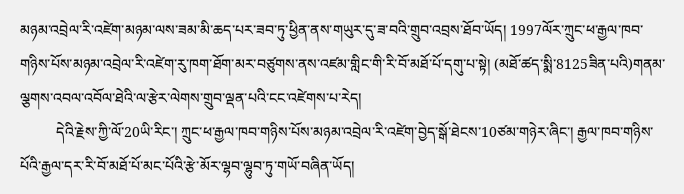མཉམ་འབྲེལ་རི་འཛེག་མཉམ་ལས་ཟམ་མི་ཆད་པར་ཟབ་ཏུ་ཕྱིན་ནས་གཡུར་དུ་ཟ་བའི་གྲུབ་འབྲས་ཐོབ་ཡོད། 1997ལོར་ཀྲུང་ཕ་རྒྱལ་ཁབ་གཉིས་པོས་མཉམ་འབྲེལ་རི་འཛེག་རུ་ཁག་ཐོག་མར་བཙུགས་ནས་འཛམ་གླིང་གི་རི་བོ་མཐོ་པོ་དགུ་པ་སྟེ། (མཐོ་ཚད་སྨི་8125ཟིན་པའི)གནམ་ལྕགས་འབལ་འབོལ་ཐེའི་ལ་རྩེར་ལེགས་གྲུབ་ལྡན་པའི་ངང་འཛེགས་པ་རེད།
          དེའི་རྗེས་ཀྱི་ལོ་20ཡི་རིང་། ཀྲུང་ཕ་རྒྱལ་ཁབ་གཉིས་པོས་མཉམ་འབྲེལ་རི་འཛེག་བྱེད་སྒོ་ཐེངས་10ཙམ་གཉེར་ཞིང་། རྒྱལ་ཁབ་གཉིས་པོའི་རྒྱལ་དར་རི་བོ་མཐོ་པོ་མང་པོའི་རྩེ་མོར་ལྷབ་ལྷུབ་ཏུ་གཡོ་བཞིན་ཡོད།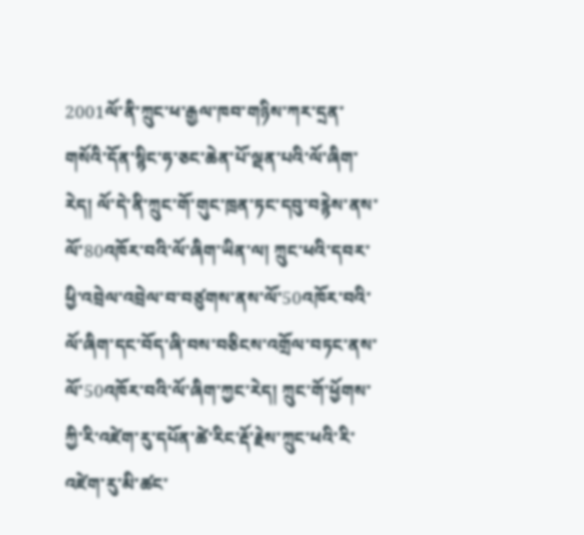2001ལོ་ནི་ཀྲུང་ཕ་རྒྱལ་ཁབ་གཉིས་ཀར་དྲན་གསོའི་དོན་སྙིང་ཧ་ཅང་ཆེན་པོ་ལྡན་པའི་ལོ་ཞིག་རེད། ལོ་དེ་ནི་ཀྲུང་གོ་གུང་ཁྲན་ཏང་དབུ་བརྙེས་ནས་ལོ་80འཁོར་བའི་ལོ་ཞིག་ཡིན་ལ། ཀྲུང་ཕའི་དབར་ཕྱི་འབྲེལ་འབྲེལ་བ་བཙུགས་ནས་ལོ་50འཁོར་བའི་ལོ་ཞིག་དང་བོད་ཞི་བས་བཅིངས་འགྲོལ་བཏང་ནས་ལོ་50འཁོར་བའི་ལོ་ཞིག་ཀྱང་རེད། ཀྲུང་གོ་ཕྱོགས་ཀྱི་རི་འཛེག་རུ་དཔོན་ཚེ་རིང་རྡོ་རྗེས་ཀྲུང་ཕའི་རི་འཛེག་རུ་མི་ཚང་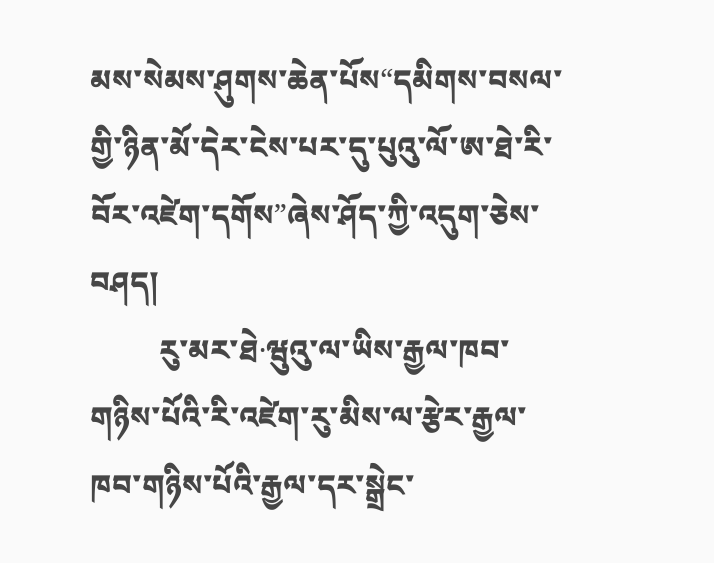མས་སེམས་ཤུགས་ཆེན་པོས“དམིགས་བསལ་གྱི་ཉིན་མོ་དེར་ངེས་པར་དུ་པུའུ་ལོ་ཨ་ཐེ་རི་བོར་འཛེག་དགོས”ཞེས་ཤོད་ཀྱི་འདུག་ཅེས་བཤད།
         རུ་མར་ཐེ·ཝུའུ་ལ་ཡིས་རྒྱལ་ཁབ་གཉིས་པོའི་རི་འཛེག་རུ་མིས་ལ་རྩེར་རྒྱལ་ཁབ་གཉིས་པོའི་རྒྱལ་དར་སྒྲེང་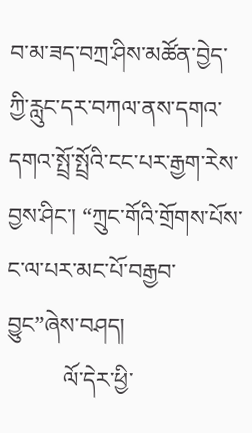བ་མ་ཟད་བཀྲ་ཤིས་མཚོན་བྱེད་ཀྱི་རླུང་དར་བཀལ་ནས་དགའ་དགའ་སྤྲོ་སྤྲོའི་ངང་པར་རྒྱག་རེས་བྱས་ཤིང་། “ཀྲུང་གོའི་གྲོགས་པོས་ང་ལ་པར་མང་པོ་བརྒྱབ་བྱུང”ཞེས་བཤད།
          ལོ་དེར་ཕྱི་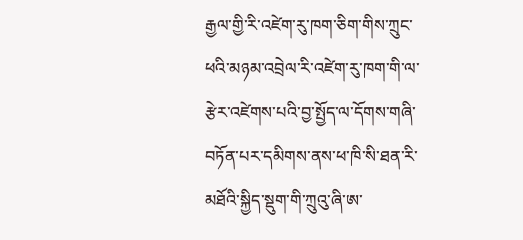རྒྱལ་གྱི་རི་འཛེག་རུ་ཁག་ཅིག་གིས་ཀྲུང་ཕའི་མཉམ་འབྲེལ་རི་འཛེག་རུ་ཁག་གི་ལ་རྩེར་འཛེགས་པའི་བྱ་སྤྱོད་ལ་དོགས་གཞི་བཏོན་པར་དམིགས་ནས་ཕ་ཁི་སི་ཐན་རི་མཐོའི་སྐྱིད་སྡུག་གི་ཀྲུའུ་ཞི་ཨ་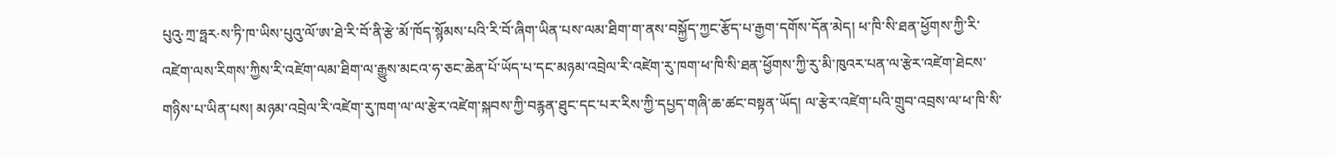པུའུ·ཀྲ་ཧྥར·ས་ཏི་ཁ་ཡིས་པུའུ་ལོ་ཨ་ཐེ་རི་བོ་ནི་རྩེ་མོ་ཁོད་སྙོམས་པའི་རི་བོ་ཞིག་ཡིན་པས་ལམ་ཐིག་ག་ནས་བསྐྱོད་ཀྱང་རྩོད་པ་རྒྱག་དགོས་དོན་མེད། ཕ་ཁི་སི་ཐན་ཕྱོགས་ཀྱི་རི་འཛེག་ལས་རིགས་ཀྱིས་རི་འཛེག་ལམ་ཐིག་ལ་རྒྱུས་མངའ་ཧ་ཅང་ཆེན་པོ་ཡོད་པ་དང་མཉམ་འབྲེལ་རི་འཛེག་རུ་ཁག་ཕ་ཁི་སི་ཐན་ཕྱོགས་ཀྱི་རུ་མི་ཁུའར་པན་ལ་རྩེར་འཛེག་ཐེངས་གཉིས་པ་ཡིན་པས། མཉམ་འབྲེལ་རི་འཛེག་རུ་ཁག་ལ་ལ་རྩེར་འཛེག་སྐབས་ཀྱི་བརྙན་ཐུང་དང་པར་རིས་ཀྱི་དཔྱད་གཞི་ཆ་ཚང་བསྟན་ཡོད། ལ་རྩེར་འཛེག་པའི་གྲུབ་འབྲས་ལ་ཕ་ཁི་སི་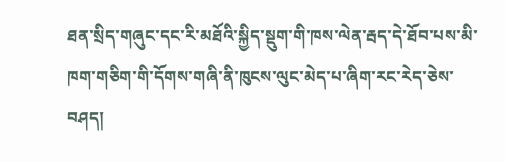ཐན་སྲིད་གཞུང་དང་རི་མཐོའི་སྐྱིད་སྡུག་གི་ཁས་ལེན་རྦད་དེ་ཐོབ་པས་མི་ཁག་གཅིག་གི་དོགས་གཞི་ནི་ཁུངས་ལུང་མེད་པ་ཞིག་རང་རེད་ཅེས་བཤད།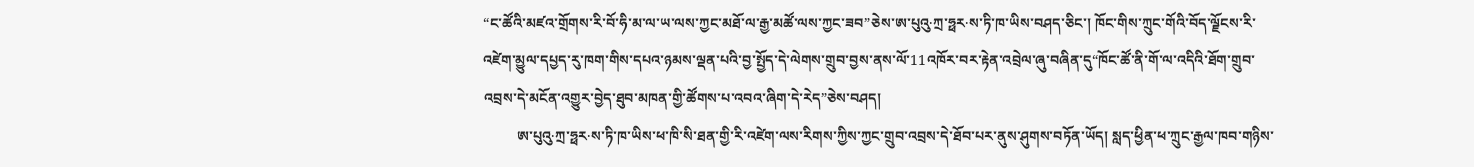“ང་ཚོའི་མཛའ་གྲོགས་རི་བོ་ཧི་མ་ལ་ཡ་ལས་ཀྱང་མཐོ་ལ་རྒྱ་མཚོ་ལས་ཀྱང་ཟབ”ཅེས་ཨ་པུའུ·ཀྲ་ཧྥར·ས་ཏི་ཁ་ཡིས་བཤད་ཅིང་། ཁོང་གིས་ཀྲུང་གོའི་བོད་ལྗོངས་རི་འཛེག་མྱུལ་དཔྱད་རུ་ཁག་གིས་དཔའ་ཉམས་ལྡན་པའི་བྱ་སྤྱོད་དེ་ལེགས་གྲུབ་བྱས་ནས་ལོ་11འཁོར་བར་རྟེན་འབྲེལ་ཞུ་བཞིན་དུ“ཁོང་ཚོ་ནི་གོ་ལ་འདིའི་ཐོག་གྲུབ་འབྲས་དེ་མངོན་འགྱུར་བྱེད་ཐུབ་མཁན་གྱི་ཚོགས་པ་འབའ་ཞིག་དེ་རེད”ཅེས་བཤད།
         ཨ་པུའུ·ཀྲ་ཧྥར·ས་ཏི་ཁ་ཡིས་ཕ་ཁི་སི་ཐན་གྱི་རི་འཛེག་ལས་རིགས་ཀྱིས་ཀྱང་གྲུབ་འབྲས་དེ་ཐོབ་པར་ནུས་ཤུགས་བཏོན་ཡོད། སླད་ཕྱིན་ཕ་ཀྲུང་རྒྱལ་ཁབ་གཉིས་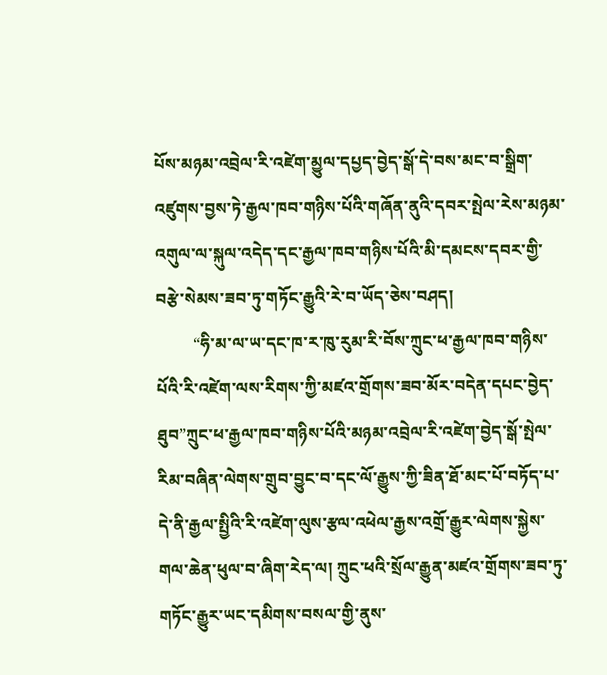པོས་མཉམ་འབྲེལ་རི་འཛེག་མྱུལ་དཔྱད་བྱེད་སྒོ་དེ་བས་མང་བ་སྒྲིག་འཛུགས་བྱས་ཏེ་རྒྱལ་ཁབ་གཉིས་པོའི་གཞོན་ནུའི་དབར་སྤེལ་རེས་མཉམ་འགུལ་ལ་སྐུལ་འདེད་དང་རྒྱལ་ཁབ་གཉིས་པོའི་མི་དམངས་དབར་གྱི་བརྩེ་སེམས་ཟབ་ཏུ་གཏོང་རྒྱུའི་རེ་བ་ཡོད་ཅེས་བཤད།
         “ཧི་མ་ལ་ཡ་དང་ཁ་ར་ཁུ་རུམ་རི་བོས་ཀྲུང་ཕ་རྒྱལ་ཁབ་གཉིས་པོའི་རི་འཛེག་ལས་རིགས་ཀྱི་མཛའ་གྲོགས་ཟབ་མོར་བདེན་དཔང་བྱེད་ཐུབ”ཀྲུང་ཕ་རྒྱལ་ཁབ་གཉིས་པོའི་མཉམ་འབྲེལ་རི་འཛེག་བྱེད་སྒོ་སྤེལ་རིམ་བཞིན་ལེགས་གྲུབ་བྱུང་བ་དང་ལོ་རྒྱུས་ཀྱི་ཟིན་ཐོ་མང་པོ་བཏོད་པ་དེ་ནི་རྒྱལ་སྤྱིའི་རི་འཛེག་ལུས་རྩལ་འཕེལ་རྒྱས་འགྲོ་རྒྱུར་ལེགས་སྐྱེས་གལ་ཆེན་ཕུལ་བ་ཞིག་རེད་ལ། ཀྲུང་ཕའི་སྲོལ་རྒྱུན་མཛའ་གྲོགས་ཟབ་ཏུ་གཏོང་རྒྱུར་ཡང་དམིགས་བསལ་གྱི་ནུས་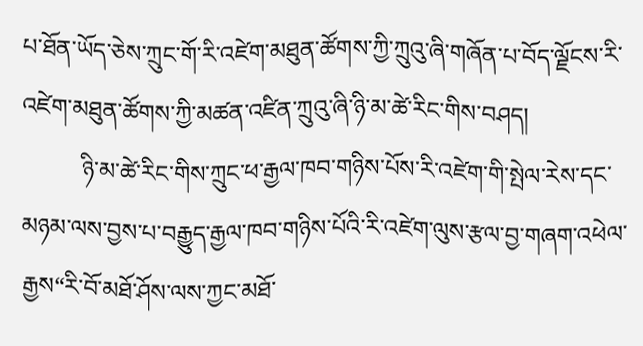པ་ཐོན་ཡོད་ཅེས་ཀྲུང་གོ་རི་འཛེག་མཐུན་ཚོགས་ཀྱི་ཀྲུའུ་ཞི་གཞོན་པ་བོད་ལྗོངས་རི་འཛེག་མཐུན་ཚོགས་ཀྱི་མཚན་འཛིན་ཀྲུའུ་ཞི་ཉི་མ་ཚེ་རིང་གིས་བཤད།
          ཉི་མ་ཚེ་རིང་གིས་ཀྲུང་ཕ་རྒྱལ་ཁབ་གཉིས་པོས་རི་འཛེག་གི་སྤེལ་རེས་དང་མཉམ་ལས་བྱས་པ་བརྒྱུད་རྒྱལ་ཁབ་གཉིས་པོའི་རི་འཛེག་ལུས་རྩལ་བྱ་གཞག་འཕེལ་རྒྱས“རི་བོ་མཐོ་ཤོས་ལས་ཀྱང་མཐོ་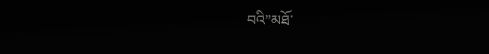བའི”མཐོ་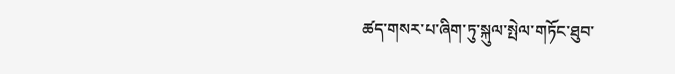ཚད་གསར་པ་ཞིག་ཏུ་སྐུལ་སྤེལ་གཏོང་ཐུབ་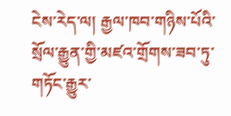ངེས་རེད་ལ། རྒྱལ་ཁབ་གཉིས་པོའི་སྲོལ་རྒྱུན་གྱི་མཛའ་གྲོགས་ཟབ་ཏུ་གཏོང་རྒྱུར་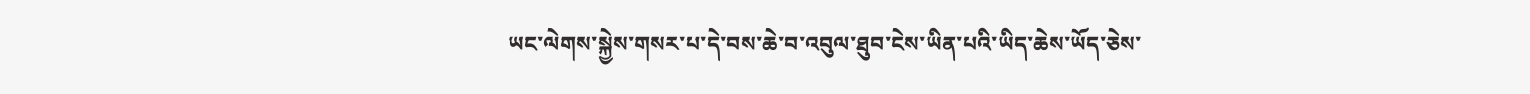ཡང་ལེགས་སྐྱེས་གསར་པ་དེ་བས་ཆེ་བ་འབུལ་ཐུབ་ངེས་ཡིན་པའི་ཡིད་ཆེས་ཡོད་ཅེས་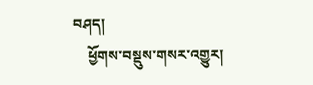བཤད།
    ཕྱོགས་བསྡུས་གསར་འགྱུར།